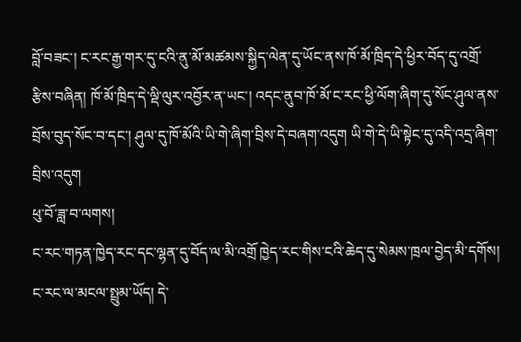བློ་བཟང་། ང་རང་རྒྱ་གར་དུ་ངའི་ནུ་མོ་མཚམས་སྐྱིད་ལེན་དུ་ཡོང་ནས་ཁོ་མོ་ཁྲིད་དེ་ཕྱིར་བོད་དུ་འགྲོ་རྩིས་བཞིན། ཁོ་མོ་ཁྲིད་དེ་ལྡི་ལུར་འབྱོར་ན་ཡང་། འདང་ནུབ་ཁོ་མོ་ང་རང་ཕྱི་ལོག་ཞིག་དུ་སོང་ཤུལ་ནས་བྲོས་བུད་སོང་བ་དང་། ཤུལ་དུ་ཁོ་མོའི་ཡི་གེ་ཞིག་བྲིས་དེ་བཞག་འདུག ཡི་གེ་དེ་ཡི་སྟེང་དུ་འདི་འདྲ་ཞིག་བྲིས་འདུག
ཕུ་བོ་ཟླ་བ་ལགས།
ང་རང་གཏན་ཁྱེད་རང་དང་ལྷན་དུ་བོད་ལ་མི་འགྲོ ཁྱེད་རང་གིས་ངའི་ཆེད་དུ་སེམས་ཁྲལ་བྱེད་མི་དགོས། ང་རང་ལ་མངལ་སྤྲུམ་ཡོད། དེ་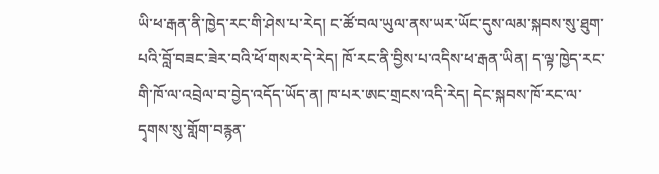ཡི་ཕ་རྒན་ནི་ཁྱེད་རང་གི་ཤེས་པ་རེད། ང་ཚོ་བལ་ཡུལ་ནས་ཡར་ཡོང་དུས་ལམ་སྐབས་སུ་ཐུག་པའི་བློ་བཟང་ཟེར་བའི་ཕོ་གསར་དེ་རེད། ཁོ་རང་ནི་བྱིས་པ་འདིས་ཕ་རྒན་ཡིན། ད་ལྟ་ཁྱེད་རང་གི་ཁོ་ལ་འབྲེལ་བ་བྱེད་འདོད་ཡོད་ན། ཁ་པར་ཨང་གྲངས་འདི་རེད། དེང་སྐབས་ཁོ་རང་ལ་དྭགས་སུ་གློག་བརྙན་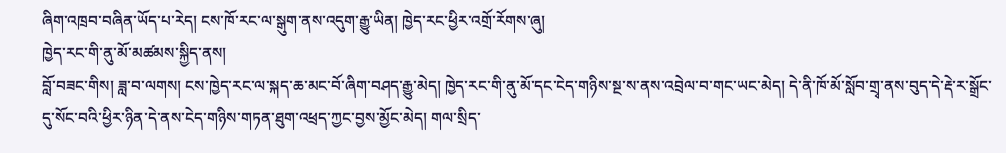ཞིག་འཁྲབ་བཞིན་ཡོད་པ་རེད། ངས་ཁོ་རང་ལ་སྒུག་ནས་འདུག་རྒྱུ་ཡིན། ཁྱེད་རང་ཕྱིར་འགྲོ་རོགས་ཞུ།
ཁྱེད་རང་གི་ནུ་མོ་མཚམས་སྐྱིད་ནས།
བློ་བཟང་གིས། ཟླ་བ་ལགས། ངས་ཁྱེད་རང་ལ་སྐད་ཆ་མང་བོ་ཞིག་བཤད་རྒྱུ་མེད། ཁྱེད་རང་གི་ནུ་མོ་དང་ངེད་གཉིས་སྔ་ས་ནས་འབྲེལ་བ་གང་ཡང་མེད། དེ་ནི་ཁོ་མོ་སློབ་གྲྭ་ནས་བུད་དེ་རྡེ་ར་སྒྲོང་དུ་སོང་བའི་ཕྱིར་ཉིན་དེ་ནས་ངེད་གཉིས་གཏན་ཐུག་འཕྲད་ཀྱང་བྱས་མྱོང་མེད། གལ་སྲིད་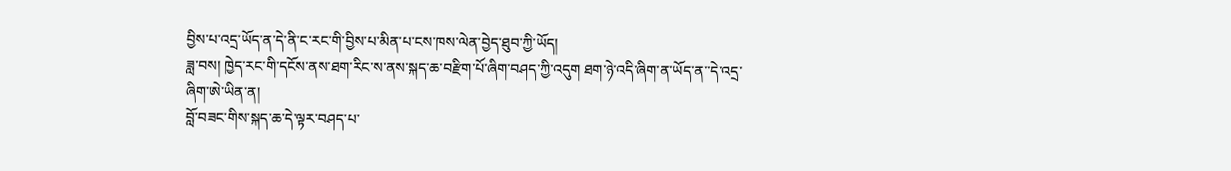བྱིས་པ་འདྲ་ཡོད་ན་དེ་ནི་ང་རང་གི་བྱིས་པ་མིན་པ་ངས་ཁས་ལེན་བྱེད་ཐུབ་ཀྱི་ཡོད།
ཟླ་བས། ཁྱེད་རང་གི་དངོས་ནས་ཐག་རིང་ས་ནས་སྐད་ཆ་བརྫིག་པོ་ཞིག་བཤད་ཀྱི་འདུག ཐག་ཉེ་འདི་ཞིག་ན་ཡོད་ན་་དེ་འདྲ་ཞིག་ཨེ་ཡིན་ན།
བློ་བཟང་གིས་སྐད་ཆ་དེ་ལྟར་བཤད་པ་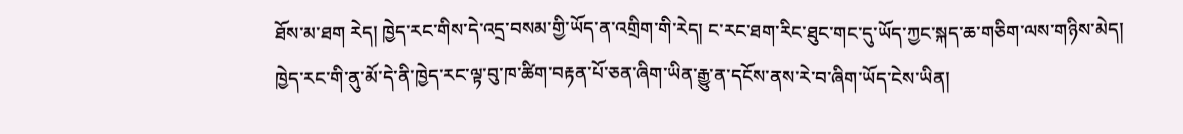ཐོས་མ་ཐག རེད། ཁྱེད་རང་གིས་དེ་འདྲ་བསམ་གྱི་ཡོད་ན་འགྲིག་གི་རེད། ང་རང་ཐག་རིང་ཐུང་གང་དུ་ཡོད་ཀྱང་སྐད་ཆ་གཅིག་ལས་གཉིས་མེད། ཁྱེད་རང་གི་ནུ་མོ་དེ་ནི་ཁྱེད་རང་ལྟ་བུ་ཁ་ཚིག་བརྟན་པོ་ཅན་ཞིག་ཡིན་རྒྱུ་ན་དངོས་ནས་རེ་བ་ཞིག་ཡོད་ངེས་ཡིན།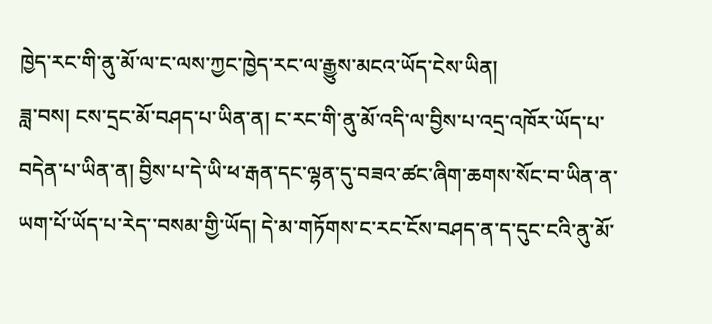ཁྱེད་རང་གི་ནུ་མོ་ལ་ང་ལས་ཀྱང་ཁྱེད་རང་ལ་རྒྱུས་མངའ་ཡོད་ངེས་ཡིན།
ཟླ་བས། ངས་དྲང་མོ་བཤད་པ་ཡིན་ན། ང་རང་གི་ནུ་མོ་འདི་ལ་བྱིས་པ་འདྲ་འཁོར་ཡོད་པ་བདེན་པ་ཡིན་ན། བྱིས་པ་དེ་ཡི་ཕ་རྒན་དང་ལྷན་དུ་བཟའ་ཚང་ཞིག་ཆགས་སོང་བ་ཡིན་ན་ཡག་པོ་ཡོད་པ་རེད་་བསམ་གྱི་ཡོད། དེ་མ་གཏོགས་ང་རང་ངོས་བཤད་ན་ད་དུང་ངའི་ནུ་མོ་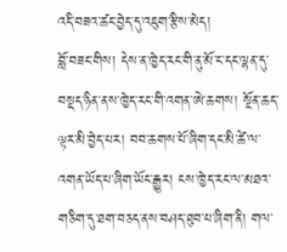འདི་བཟའ་ཚང་བྱེད་དུ་འཇུག་རྩིས་མེད།
བློ་བཟང་གིས། དེས་ན་ཁྱེད་རང་གི་ནུ་མོ་ང་དང་ལྷན་དུ་བསྡད་ཉིན་ནས་ཁྱེད་རང་གི་འགན་ཨེ་ཆགས། སྔོན་ཆད་ལྟར་མི་བྱེད་པར། བབ་ཆགས་པོ་ཞིག་དང་མི་ཚེ་ལ་འགན་ཡོད་པ་ཞིག་ཡོང་རྒྱུར། ངས་ཁྱེད་རང་ལ་མཐའ་གཅིག་དུ་ཐག་བཅད་ནས་བཤད་ཐུབ་པ་ཞིག་ནི། གལ་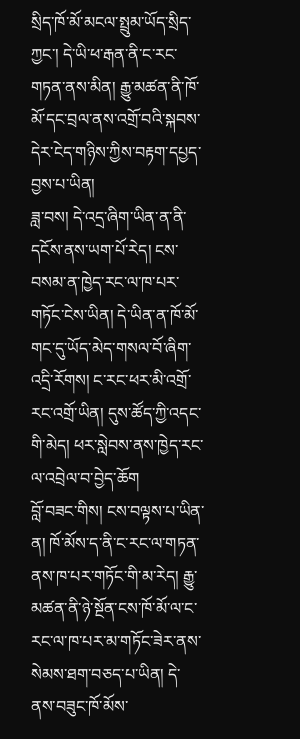སྲིད་ཁོ་མོ་མངལ་སྤྲུམ་ཡོད་སྲིད་ཀྱང་། དེ་ཡི་ཕ་རྒན་ནི་ང་རང་གཏན་ནས་མིན། རྒྱུ་མཚན་ནི་ཁོ་མོ་དང་བྲལ་ནས་འགྲོ་བའི་སྐབས་དེར་ངེད་གཉིས་ཀྱིས་བརྟག་དཔྱད་བྱས་པ་ཡིན།
ཟླ་བས། དེ་འདྲ་ཞིག་ཡིན་ན་ནི་དངོས་ནས་ཡག་པོ་རེད། ངས་བསམ་ན་ཁྱེད་རང་ལ་ཁ་པར་གཏོང་ངེས་ཡིན། དེ་ཡིན་ན་ཁོ་མོ་གང་དུ་ཡོད་མེད་གསལ་བོ་ཞིག་འདྲི་རོགས། ང་རང་ཕར་མི་འགྲོ་རང་འགྲོ་ཡིན། དུས་ཚོད་ཀྱི་འདང་གི་མེད། ཕར་སླེབས་ནས་ཁྱེད་རང་ལ་འབྲེལ་བ་བྱེད་ཆོག
བློ་བཟང་གིས། ངས་བལྟས་པ་ཡིན་ན། ཁོ་མོས་ད་ནི་ང་རང་ལ་གཏན་ནས་ཁ་པར་གཏོང་གི་མ་རེད། རྒྱུ་མཚན་ནི་ཉེ་སྔོན་ངས་ཁོ་མོ་ལ་ང་རང་ལ་ཁ་པར་མ་གཏོང་ཟེར་ནས་སེམས་ཐག་བཅད་པ་ཡིན། དེ་ནས་བཟུང་ཁོ་མོས་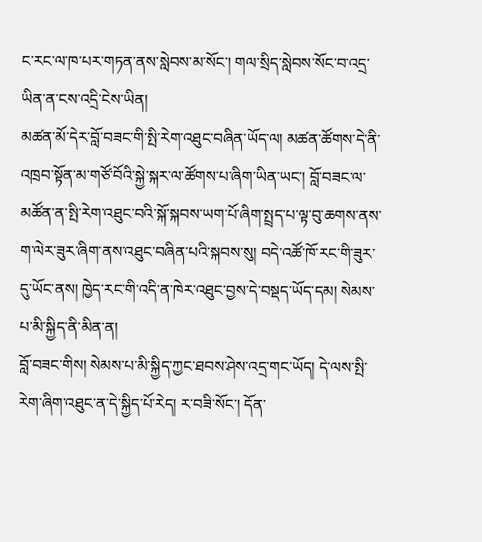ང་རང་ལ་ཁ་པར་གཏན་ནས་སླེབས་མ་སོང་། གལ་སྲིད་སླེབས་སོང་བ་འདྲ་ཡིན་ན་ངས་འདྲི་ངེས་ཡིན།
མཚན་མོ་དེར་བློ་བཟང་གི་སྤི་རེག་འཐུང་བཞིན་ཡོད་ལ། མཚན་ཚོགས་དེ་ནི་འཁྲབ་སྟོན་མ་གཙོ་བོའི་སྐྱེ་སྐར་ལ་ཚོགས་པ་ཞིག་ཡིན་ཡང་། བློ་བཟང་ལ་མཚོན་ན་སྤི་རེག་འཐུང་བའི་སྐོ་སྐབས་ཡག་པོ་ཞིག་སྤྲད་པ་ལྟ་བུ་ཆགས་ནས་ག་ལེར་ཟུར་ཞིག་ནས་འཐུང་བཞིན་པའི་སྐབས་སུ། བདེ་འཚོ་ཁོ་རང་གི་ཟུར་དུ་ཡོང་ནས། ཁྱེད་རང་གི་འདི་ན་ཁེར་འཐུང་བྱས་དེ་བསྡད་ཡོད་དམ། སེམས་པ་མི་སྐྱིད་ནི་མིན་ན།
བློ་བཟང་གིས། སེམས་པ་མི་སྐྱིད་ཀྱང་ཐབས་ཤེས་འདྲ་གང་ཡོད། དེ་ལས་སྤི་རེག་ཞིག་འཐུང་ན་དེ་སྐྱིད་པོ་རེད། ར་བཟི་སོང་། དོན་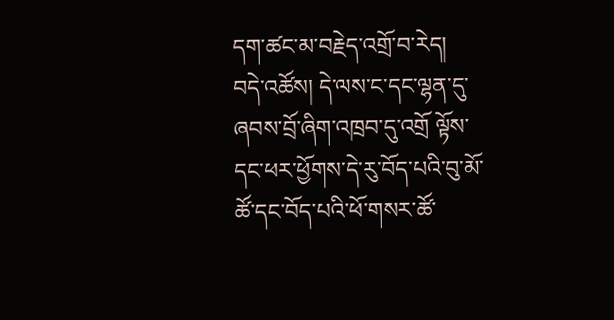དག་ཚང་མ་བརྗེད་འགྲོ་བ་རེད།
བདེ་འཚོས། དེ་ལས་ང་དང་ལྷན་དུ་ཞབས་བྲོ་ཞིག་འཁྲབ་དུ་འགྲོ ལྟོས་དང་ཕར་ཕྱོགས་དེ་རུ་བོད་པའི་བུ་མོ་ཚོ་དང་བོད་པའི་ཕོ་གསར་ཚོ་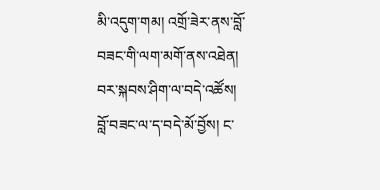མི་འདུག་གམ། འགྲོ་ཟེར་ནས་བློ་བཟང་གི་ལག་མགོ་ནས་འཐེན།
བར་སྐབས་ཤིག་ལ་བདེ་འཚོས། བློ་བཟང་ལ་ད་བདེ་མོ་བྱོས། ང་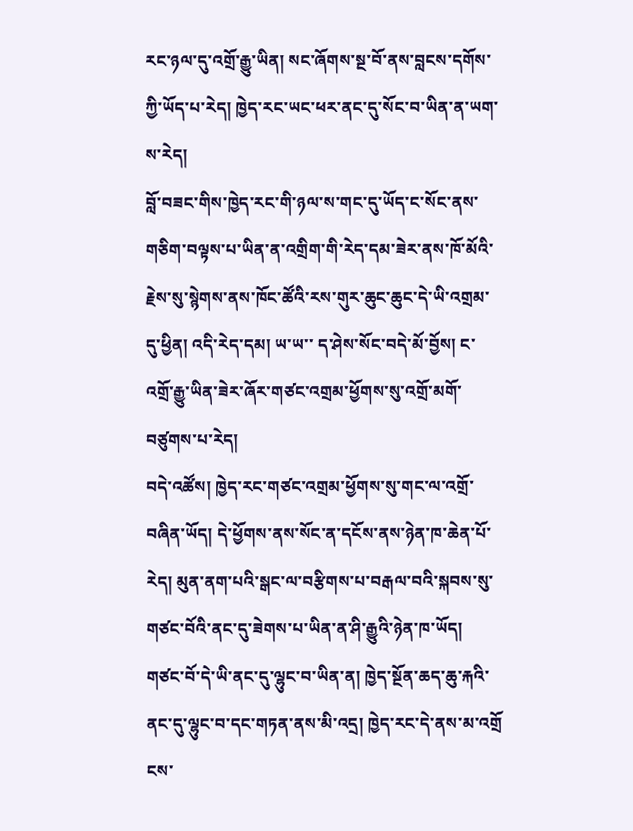རང་ཉལ་དུ་འགྲོ་རྒྱུ་ཡིན། སང་ཞོགས་སྔ་བོ་ནས་བླངས་དགོས་ཀྱི་ཡོད་པ་རེད། ཁྱེད་རང་ཡང་ཕར་ནང་དུ་སོང་བ་ཡིན་ན་ཡག་ས་རེད།
བློ་བཟང་གིས་ཁྱེད་རང་གི་ཉལ་ས་གང་དུ་ཡོད་ང་སོང་ནས་གཅིག་བལྟས་པ་ཡིན་ན་འགྲིག་གི་རེད་དམ་ཟེར་ནས་ཁོ་མོའི་རྗེས་སུ་སྙེགས་ནས་ཁོང་ཚོའི་རས་གུར་ཆུང་ཆུང་དེ་ཡི་འགྲམ་དུ་ཕྱིན། འདི་རེད་དམ། ཡ་ཡ་་ ད་ཤེས་སོང་བདེ་མོ་བྱོས། ང་འགྲོ་རྒྱུ་ཡིན་ཟེར་ཞོར་གཙང་འགྲམ་ཕྱོགས་སུ་འགྲོ་མགོ་བཙུགས་པ་རེད།
བདེ་འཚོས། ཁྱེད་རང་གཙང་འགྲམ་ཕྱོགས་སུ་གང་ལ་འགྲོ་བཞིན་ཡོད། དེ་ཕྱོགས་ནས་སོང་ན་དངོས་ནས་ཉེན་ཁ་ཆེན་པོ་རེད། མུན་ནག་པའི་སྒང་ལ་བརྩིགས་པ་བརྒལ་བའི་སྐབས་སུ་གཙང་བོའི་ནང་དུ་ཟེགས་པ་ཡིན་ན་ཤི་རྒྱུའི་ཉེན་ཁ་ཡོད། གཙང་བོ་དེ་ཡི་ནང་དུ་ལྷུང་བ་ཡིན་ན། ཁྱེད་སྔོན་ཆད་ཆུ་རྐའི་ནང་དུ་ལྷུང་བ་དང་གཏན་ནས་མི་འདྲ། ཁྱེད་རང་དེ་ནས་མ་འགྲོ ངས་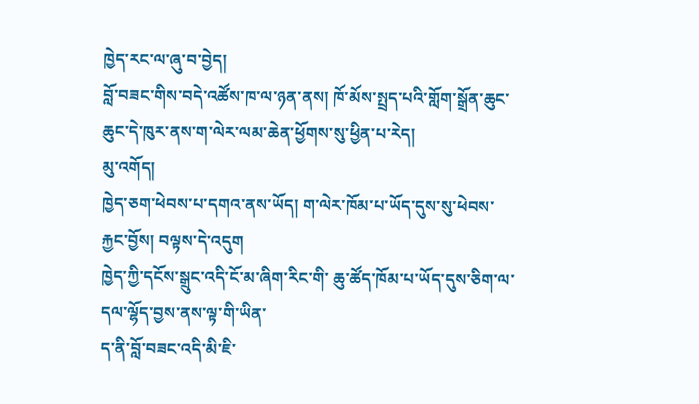ཁྱེད་རང་ལ་ཞུ་བ་བྱེད།
བློ་བཟང་གིས་བདེ་འཚོས་ཁ་ལ་ཉན་ནས། ཁོ་མོས་སྤྲད་པའི་གློག་སྒྲོན་ཆུང་ཆུང་དེ་ཁུར་ནས་ག་ལེར་ལམ་ཆེན་ཕྱོགས་སུ་ཕྱིན་པ་རེད།
མུ་འགོད།
ཁྱེད་ཅག་ཕེབས་པ་དགའ་ནས་ཡོད། ག་ལེར་ཁོམ་པ་ཡོད་དུས་སུ་ཕེབས་རྐྱང་བྱོས། བལྟས་དེ་འདུག
ཁྱེད་ཀྱི་དངོས་སྒྲུང་འདི་ངོ་མ་ཞིག་རིང་གི་ ཆུ་ཚོད་ཁོམ་པ་ཡོད་དུས་ཅིག་ལ་དལ་ལྷོད་བྱས་ནས་ལྟ་གི་ཡིན་
ད་ནི་བློ་བཟང་འདི་མི་ཇི་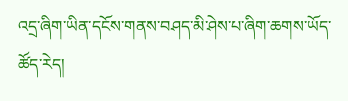འདྲ་ཞིག་ཡིན་དངོས་གནས་བཤད་མི་ཤེས་པ་ཞིག་ཆགས་ཡོད་ཚོད་རེད།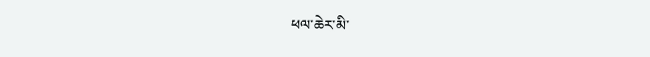ཕལ་ཆེར་མི་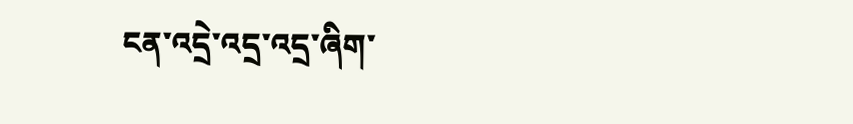ངན་འདྲེ་འདྲ་འདྲ་ཞིག་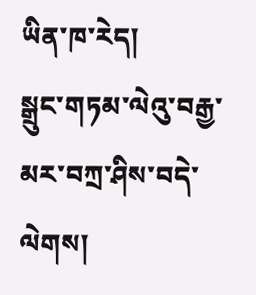ཡིན་ཁ་རེད།
སྒྲུང་གཏམ་ལེའུ་བརྒྱ་མར་བཀྲ་ཤིས་བདེ་ལེགས།